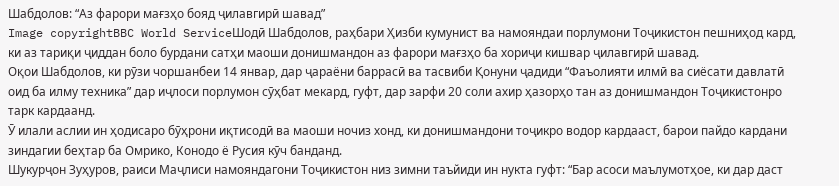Шабдолов: “Аз фарори мағзҳо бояд ҷилавгирӣ шавад”
Image copyrightBBC World ServiceШодӣ Шабдолов, раҳбари Ҳизби кумунист ва намояндаи порлумони Тоҷикистон пешниҳод кард, ки аз тариқи ҷиддан боло бурдани сатҳи маоши донишмандон аз фарори мағзҳо ба хориҷи кишвар ҷилавгирӣ шавад.
Оқои Шабдолов, ки рӯзи чоршанбеи 14 январ, дар ҷараёни баррасӣ ва тасвиби Қонуни ҷадиди “Фаъолияти илмӣ ва сиёсати давлатӣ оид ба илму техника” дар иҷлоси порлумон сӯҳбат мекард, гуфт, дар зарфи 20 соли ахир ҳазорҳо тан аз донишмандон Тоҷикистонро тарк кардаанд.
Ӯ илали аслии ин ҳодисаро бӯҳрони иқтисодӣ ва маоши ночиз хонд, ки донишмандони тоҷикро водор кардааст, барои пайдо кардани зиндагии беҳтар ба Омрико, Конодо ё Русия кӯч банданд.
Шукурҷон Зуҳуров, раиси Маҷлиси намояндагони Тоҷикистон низ зимни таъйиди ин нукта гуфт: “Бар асоси маълумотҳое, ки дар даст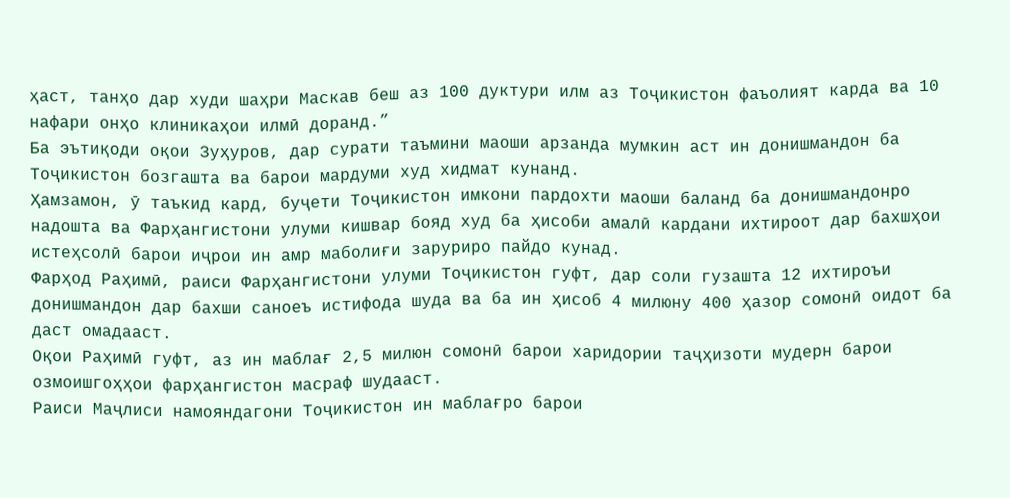ҳаст, танҳо дар худи шаҳри Маскав беш аз 100 дуктури илм аз Тоҷикистон фаъолият карда ва 10 нафари онҳо клиникаҳои илмӣ доранд.”
Ба эътиқоди оқои Зуҳуров, дар сурати таъмини маоши арзанда мумкин аст ин донишмандон ба Тоҷикистон бозгашта ва барои мардуми худ хидмат кунанд.
Ҳамзамон, ӯ таъкид кард, буҷети Тоҷикистон имкони пардохти маоши баланд ба донишмандонро надошта ва Фарҳангистони улуми кишвар бояд худ ба ҳисоби амалӣ кардани ихтироот дар бахшҳои истеҳсолӣ барои иҷрои ин амр маболиғи заруриро пайдо кунад.
Фарҳод Раҳимӣ, раиси Фарҳангистони улуми Тоҷикистон гуфт, дар соли гузашта 12 ихтироъи донишмандон дар бахши саноеъ истифода шуда ва ба ин ҳисоб 4 милюну 400 ҳазор сомонӣ оидот ба даст омадааст.
Оқои Раҳимӣ гуфт, аз ин маблағ 2,5 милюн сомонӣ барои харидории таҷҳизоти мудерн барои озмоишгоҳҳои фарҳангистон масраф шудааст.
Раиси Маҷлиси намояндагони Тоҷикистон ин маблағро барои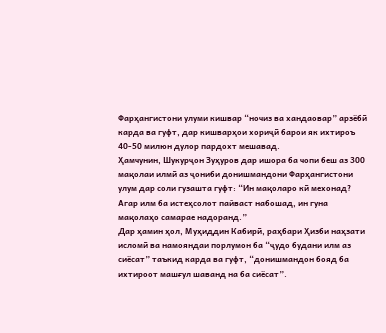Фарҳангистони улуми кишвар “ночиз ва хандаовар” арзёбӣ карда ва гуфт, дар кишварҳои хориҷӣ барои як ихтироъ 40-50 милюн дулор пардохт мешавад.
Ҳамчунин, Шукурҷон Зуҳуров дар ишора ба чопи беш аз 300 мақолаи илмӣ аз ҷониби донишмандони Фарҳангистони улум дар соли гузашта гуфт: “Ин мақоларо кӣ мехонад? Агар илм ба истеҳсолот пайваст набошад, ин гуна мақолаҳо самарае надоранд.”
Дар ҳамин ҳол, Муҳиддин Кабирӣ, раҳбари Ҳизби наҳзати исломӣ ва намояндаи порлумон ба “ҷудо будани илм аз сиёсат” таъкид карда ва гуфт, “донишмандон бояд ба ихтироот машғул шаванд на ба сиёсат”.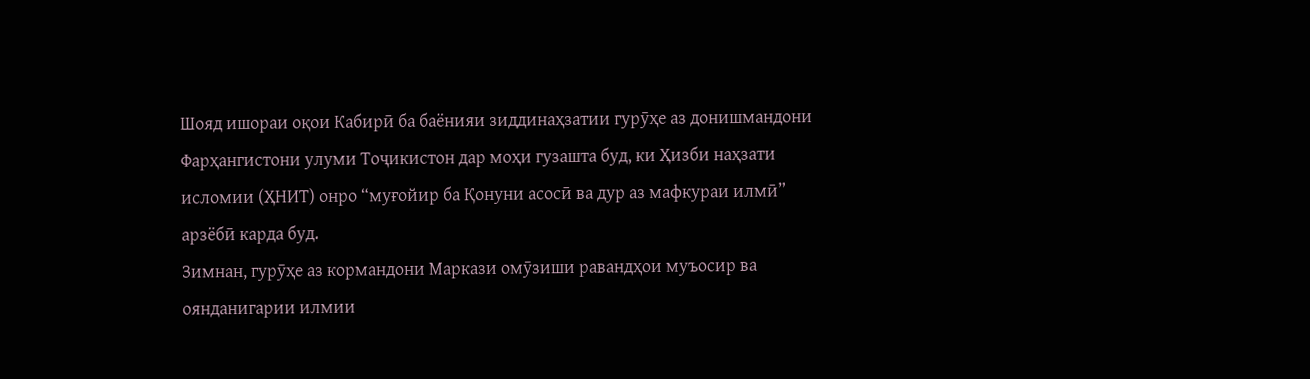Шояд ишораи оқои Кабирӣ ба баёнияи зиддинаҳзатии гурӯҳе аз донишмандони Фарҳангистони улуми Тоҷикистон дар моҳи гузашта буд, ки Ҳизби наҳзати исломии (ҲНИТ) онро “муғойир ба Қонуни асосӣ ва дур аз мафкураи илмӣ” арзёбӣ карда буд.
Зимнан, гурӯҳе аз кормандони Маркази омӯзиши равандҳои муъосир ва оянданигарии илмии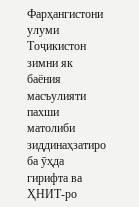Фарҳангистони улуми Тоҷикистон зимни як баёния масъулияти пахши матолиби зиддинаҳзатиро ба ӯҳда гирифта ва ҲНИТ-ро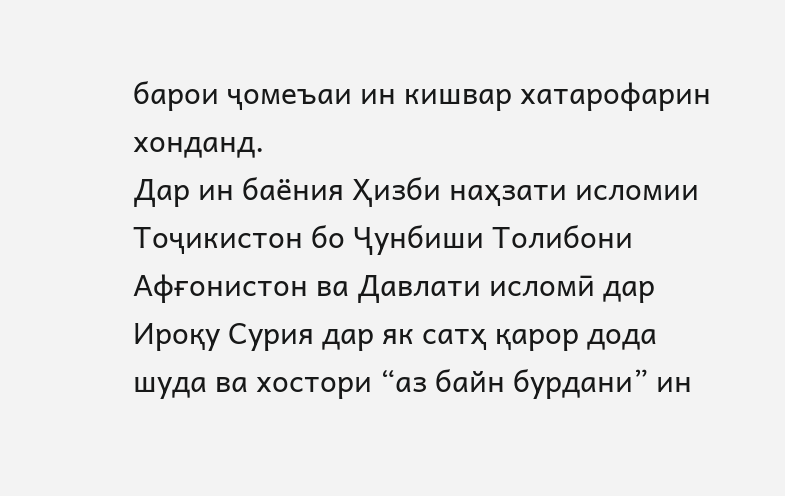барои ҷомеъаи ин кишвар хатарофарин хонданд.
Дар ин баёния Ҳизби наҳзати исломии Тоҷикистон бо Ҷунбиши Толибони Афғонистон ва Давлати исломӣ дар Ироқу Сурия дар як сатҳ қарор дода шуда ва хостори “аз байн бурдани” ин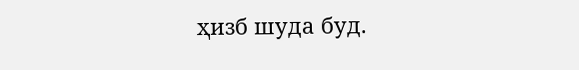ҳизб шуда буд.